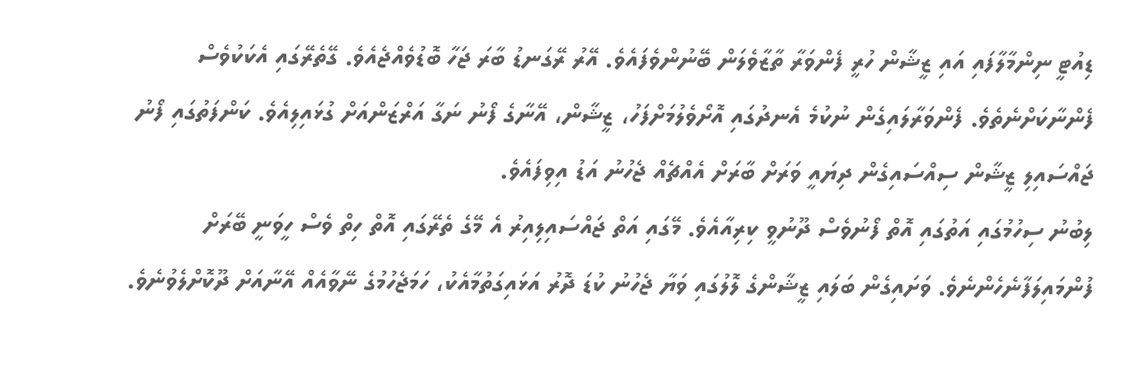ޑިއުޓީ ނިންމާލާފައި އައި ޒީޝާން ހުރީ ފެންވަރާ ތާޒާވެލަން ބޭނުންވެފައެވެ. އޭރު ރޭގަނޑު ބާރަ ޖަހާ ބޮޑުވެއްޖެއެވެ. ގޭތެރޭގައި އެކަކުވެސް ފެންނާކަށްނެތެވެ. ފެންވަރާލައިގެން ނުކުމެ އެނދުގައި އޮށޯވެލުމަށްފަހު، ޒީޝާން، އޭނާގެ ފޯނު ނަގާ އަރްޒަންއަށް ގުޅައިލިއެވެ. ކަންފަތުގައި ފޯނު ޖައްސައިލި ޒީޝާން ސިއްސައިގެން ދިޔައީ ވަރަށް ބާރަށް އެއްޗެއް ޖެހުނު އަޑު އިވިފައެވެ.
ލިބުނު ސިހުމުގައި އަތުގައި އޮތް ފޯނުވެސް ދޫނުވީ ކިރިއާއެވެ. މޭގައި އަތް ޖައްސައިލިއިރު އެ މޭގެ ތެރޭގައި އޮތް ހިތް ވެސް ހީވަނީ ބޭރަށް ފުންމައިލަފާނެހެންނެވެ. ވަށައިގެން ބަލައި ޒީޝާންގެ ލޮލުގައި ވަޔާ ޖެހުނު ކުޑަ ދޮރު އަޅައިގަތުމާއެކު، ހަމަޖެހުމުގެ ނޭވާއެއް އޭނާއަށް ދޫކޮށްލެވުނެވެ.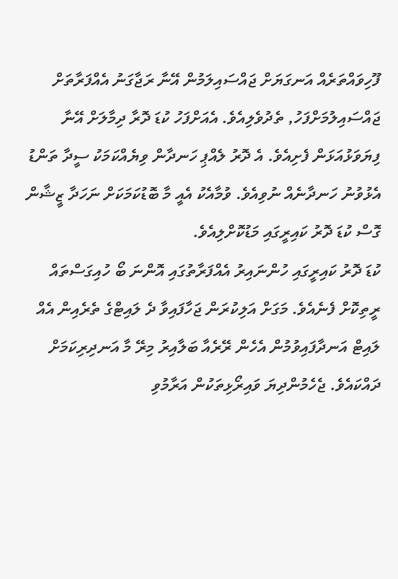ފޫހިވައްތަރެއް އަނގަޔަށް ޖައްސައިލަމުން އޭނާ ރަޖާގަނު އެއްފަރާތަށް ޖައްސައިލުމަށްފަހު, ތެދުވެލިއެވެ. އެއަށްފަހު ކުޑަ ދޮރާ ދިމާލަށް އޭނާ ފިޔަވަޅުއަޅަން ފެށިއެވެ. އެ ދޮރު ލެއްޕި ހަނދާން ވިޔެއްކަމަކު ސީދާ ތަންޑު އެޅުވުނު ހަނދާނެއް ނުވިއެވެ. ވުމާއެކު އެއީ މާ ބޮޑުކަމަކަށް ނަހަދާ ޒީޝާން ގޮސް ކުޑަ ދޮރު ކައިރީގައި މަޑުކޮށްލިއެވެ.
ކުޑަ ދޮރު ކައިރީގައި ހުންނައިރު އެއްފަރާތުގައި އޮންނަ ބޯ ހުއިގަސްތައް ރީތިކޮށް ފެނެއެވެ. މަގަށް އަލިކުރަން ޖަހާފައިވާ ދެ ލައިޓްގެ ތެރެއިން އެއް ލައިޓް އަނދާފައިވުމުން އެހެން ރޭރެއާ ބަލާއިރު މިރޭ މާ އަނދިރިކަމަށް ދައްކައެވެ. ޖެހެމުންދިޔަ ވައިރޯޅިތަކުން އަރާމުވި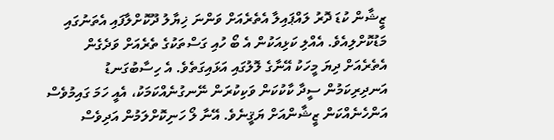ޒީޝާން ކުޑަ ދޮރު ލައްޕައިލާ އެތެރެއަށް ވަންނަ ޚިޔާލު ދޫކޮށްލާފައި އެތަނުގައި މަޑުކޮށްލިއެވެ. އެއްލި ކަޅިއަކުން އެ ބޯ ހުއި ގަސްތަކުގެ ތެރެއަށް ވަދެގެން އެތެރެއަށް ދިޔަ މީހަކު އޭނާގެ ލޮލުގައި އަޅައިގަތެވެ. އެ ހިސާބުގަނޑު އަނދިރިކަމުން ސީދާ ކާކުކަން ވަކިކުރަން ނޭނގުނެއްކަމަކު، އެއީ ހަމަ ގައިމުވެސް އަންހެނެއްކަން ޒީޝާންއަށް ޔަޤީނެވެ. އޭނާ ލޯ ހަނިކޮށްލަމުން އަދިވެސް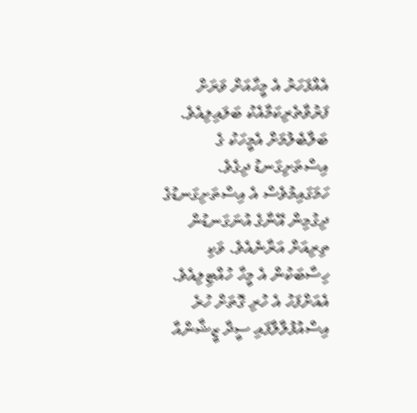އެއްފަހަރު އެ މީހާއަށް ވަރަށް ފަރުވާތެރިކަމާއެކު ބަލައިލިއެވެ. ބަލާބެލުމަށް އެމީހަކު ގެ އިސްތަށިގަނޑު ދިގެވެ. ހަމަގައިމުވެސް އެ އިސްތަށިގަނޑުގެ ދިގުމިން އޭނާގެ އުނަގަނޑުން ތިރިއަށް އަރާނެއެވެ. ވަކި ހިސާބަކުން އެ މީހާ ހުއްޓިލިއެވެ. އެއަށްފަހު އެ ހުރި ގޮތަށް ހުރެ އިސްއުފުލާލާފައި ސީދާ ޒީޝާންއާ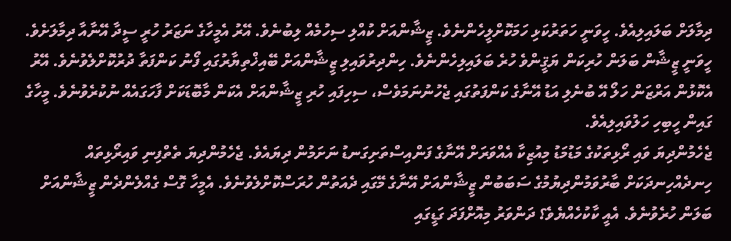ދިމާލަށް ބަލައިލިއެވެ. ހީވަނީ ހަތަރުކަޅި ހަމަކޮށްލީހެންނެވެ. ޒީޝާންއަށް ކުއްލި ސިހުމެއް ލިބުނެވެ. އޭރު އެމީހާގެ ނަޒަރު ހުރީ ސީދާ އޭނާއާ ދިމާލަށެވެ. ހީވަނީ ޒީޝާން ބަލަން ހުރިކަން ޔަޤީންވެ ހުރެ ބަލައިލިހެންނެވެ. ހިންދިރުވައިލި ޒީޝާންއަށް ބޭއިޚްތިޔާރުގައި ފޯނު ކަންފަތާ ދުރުކޮށްލެވުނެވެ. އޭރު އެކޮޅުން އަރްޒަން ހަލޯ އޭ ބުނެލި އަޑު އޭނާގެ ކަންފަތުގައި ޖެހުނުނަމަވެސް، ސިހިފައި ހުރި ޒީޝާންއަށް އެކަން މާބޮޑަކަށް ފާހަގައެއް ނުކުރެވުނެވެ. މީހާގެ ގައިން ހީބިހި ހަލުވައިލިއެވެ.
ޖެހެމުންދިޔަ ވައި ރޯޅިތަކުގެ މަޑުމަޑު މިއުޒިކާ އެއްވަރަށް އޭނާގެ ފަންއިސްތަށިގަނޑު ނަށަމުން ދިޔައެވެ. ޖެހެމުންދިޔަ ތެތްފިނި ވައިރޯޅިތައް ހިނދެއްހިނދަކަށް ބާރުވަމުންދިޔުމުގެ ސަބަބުން ޒީޝާންއަށް އޭނާގެ މޭގައި ދެއަތުން ހުރަސްކޮށްލެވުނެވެ. އެމީހާ ގޮސް ގެއްލެންދެން ޒީޝާންއަށް ބަލަން ހުރެވުނެވެ. އެއީ ކާކުހެއްޔެވެ؟ ދަންވަރު މިއޮށްފަދަ ގަޑީގައި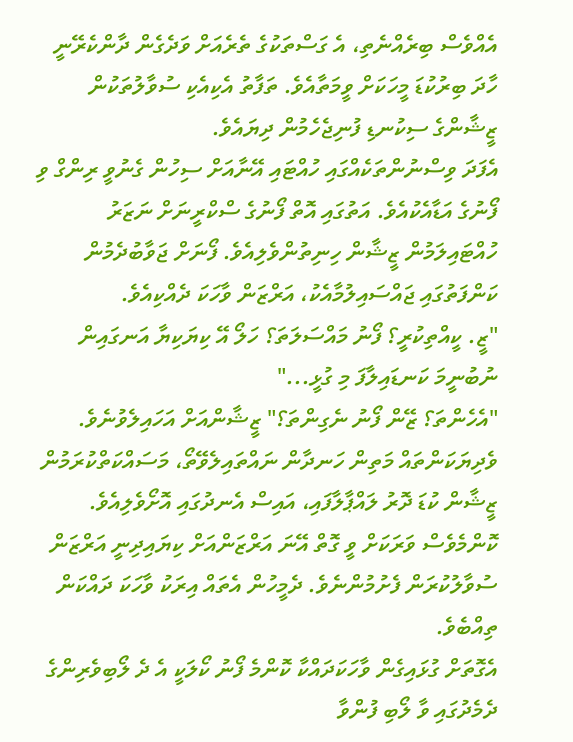އެއްވެސް ބިރެއްނެތި، އެ ގަސްތަކުގެ ތެރެއަށް ވަދެގެން ދާންކެރޭނީ ހާދަ ބިރުކުޑަ މީހަކަށް ވީމަތާއެވެ. ތަފާތު އެކިއެކި ސުވާލުތަކުން ޒީޝާންގެ ސިކުނޑި ފުނިޖެހެމުން ދިޔައެވެ.
އެފަދަ ވިސްނުންތަކެއްގައި ހުއްޓައި އޭނާއަށް ސިހުން ގެނުވީ ރިންގް ވި ފޯނުގެ އަޑާއެކުއެވެ. އަތުގައި އޮތް ފޯނުގެ ސްކްރީނަށް ނަޒަރު ހުއްޓައިލަމުން ޒީޝާން ހިނިތުންވެލިއެވެ. ފޯނަށް ޖަވާބުދެމުން ކަންފަތުގައި ޖައްސައިލުމާއެކު، އަރްޒަން ވާހަކަ ދެއްކިއެވެ.
"ޒީ. ކީއްތިކުރީ؟ ފޯނު މައްސަލަތަ؟ ހަލޯ އޭ ކިޔަކިޔާ އަނގައިން ނުބުނީމަ ކަނޑައިލާފަ މި ގުޅީ..."
"އެހެންތަ؟ ޒޭން ފޯނު ނެގިންތަ؟" ޒީޝާންއަށް އަހައިލެވުނެވެ. ވެދިޔަކަންތައް މަތިން ހަނދާން ނައްތައިލެވޭތޯ، މަސައްކަތްކުރަމުން ޒީޝާން ކުޑަ ދޮރު ލައްޕާލާފައި، އައިސް އެނދުގައި އޮށޯވެލިއެވެ. ކޮންމެވެސް ވަރަކަށް ވީ ގޮތް އޭނަ އަރްޒަންއަށް ކިޔައިދިނީ އަރްޒަން ސުވާލުކުރަން ފެށުމުންނެވެ. ދެމީހުން އެތައް އިރަކު ވާހަކަ ދައްކަން ތިއްބެވެ.
އެގޮތަށް ގުޅައިގެން ވާހަކަދައްކާ ކޮންމެ ފޯނު ކޯލަކީ އެ ދެ ލޯބިވެރިންގެ ދެމެދުގައި ވާ ލޯބި ފުންވާ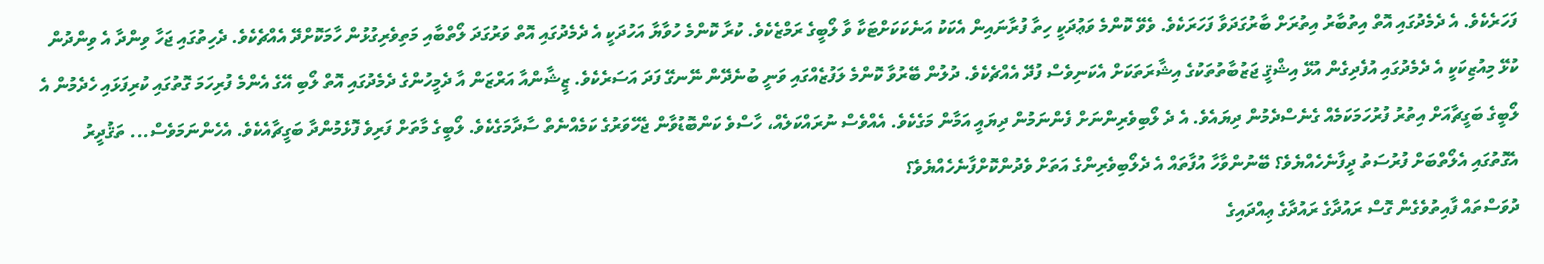ފަހަރެކެވެ. އެ ދެމެދުގައި އޮތް އިތުބާރު އިތުރަށް ބާރުގަދަވާ ފަހަރަކެވެ. ވެވޭ ކޮންމެ ވަޢުދަކީ ހިތާ ފުރާނައިން އެކަކު އަނެކަކަށްޓަކާ ވާ ލޯބީގެ ރަމްޒެކެވެ. ކުރާ ކޮންމެ ހުވާޔާ އަހުދަކީ އެ ދެމެދުގައި އޮތް ވަރުގަދަ ލޯތްބާއި މަތިވެރިގުޅުން ހާމަކޮށްދޭ އެއްޗެކެވެ. ދެހިތުގައި ޖަހާ ވިންދާ އެ ވިންދުން ކުޅޭ މިއުޒިކަކީ އެ ދެމެދުގައި އުފެދިގެން އުޅޭ އިޝްޤީ ޖަޒުބާތުތަކުގެ އިޝާރަތަކަށް އެކަނިވެސް ފުދޭ އެއްޗެކެވެ. ދުލުން ބޭރުވާ ކޮންމެ ލަފުޒެއްގައި ވަނީ ބުނެދޭން ނޭނގޭ ފަދަ އަސަރެކެވެ. ޒީޝާންއާ އަރްޒަން އާ ދެމީހުންގެ ދެމެދުގައި އޮތް ލޯބި އޭގެ އެންމެ ފުރިހަމަ ގޮތުގައި ކުރިފަޅައި ހެދެމުން އެ ލޯބީގެ ބަގީޗާއަށް އިތުރު ފުރުހަމަކަމެއް ގެނެސްދެމުން ދިޔައެވެ. އެ ދެ ލޯބިވެރިންނަށް ފެންނަމުން ދިޔައީ އަމާން މަގެކެވެ. އެއްވެސް ނުރައްކަލެއް، ހާސްވެ ކަންބޮޑުވާން ޖެހޭވަރުގެ ކަމެއްނެތް ސާދާމަގެކެވެ. ލޯބީގެ މާތަށް ފަރިވެ ފޮޅެމުންދާ ބަގީޗާއެކެވެ. އެހެންނަމަވެސް... ތަޤުދީރު އެގޮތުގައި އެލޯތްބަށް ފުރުސަތު ދީފާނެހެއްޔެވެ؟ ބޭނުންވާހާ އުފާތައް އެ ދެލޯބިވެރިންގެ އަތަށް ވެދުންކޮށްފާނެހެއްޔެވެ؟
ދުވަސްތައް ފާއިތުވެގެން ގޮސް ރައުދާގެ ރައުދާގެ ޢިއްދައިގެ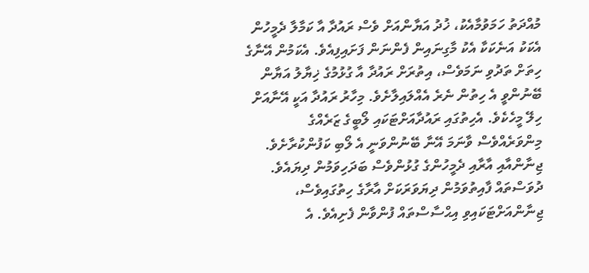މުއްދަތު ހަމަވުމާއެކު، ޚުދު އަޔާންއަށް ވެސް ރައުދާ އާ ކަމާލާ ދެމީހުން އެކަކު އަނެކަކާ އެކު މާގިނައިން ފެންނަން ފަށައިފިއެވެ. އެކަމުން އޭނާގެ ހިތަށް ތަދުވި ނަމަވެސް، އިތުރަށް ރައުދާ އާ ގުޅުމުގެ ޚިޔާލު އަޔާން ބޭނުންވީ އެ ހިތުން ނެރެ އެއްލައިލާށެވެ. މިހާރު ރައުދާ އަކީ އޭނާއަށް ހިލޭ މީހެކެވެ. އެހިތުގައި ރައުދާއަށްޓަކައި ލޯބީގެ ޒަރެއްގެ މިންވަރެއްވެސް ވާނަމަ އޭނާ ބޭނުންވަނީ އެ ލޯބި ކަފުންކުރާށެވެ.
ޖިނާންއާއި އާރާއި ދެމީހުންގެ ގުޅުންވެސް ބަދަހިވަމުން ދިޔައެވެ. ދުވަސްތައް ފާއިތުވަމުން ދިޔަވަރަކަށް އާރާގެ ހިތުގައިވެސް، ޖިނާންއަށްޓަކައިވި އިޙްސާސްތައް ފުންވާން ފެށިއެވެ. އެ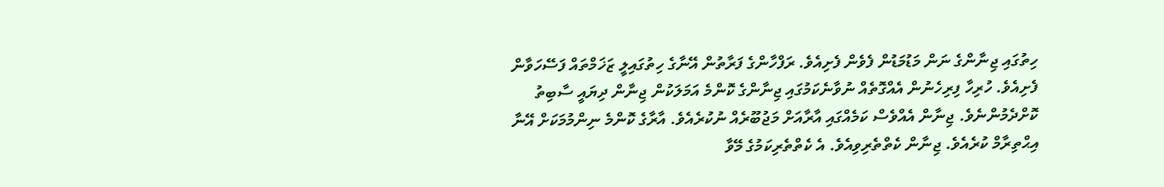ހިތުގައި ޖިނާންގެ ނަން މަޑުމަޑުން ފެވެން ފެށިއެވެ. ރަފްހާންގެ ފަރާތުން އޭނާގެ ހިތުގައިލީ ޒަޚަމްތައް ފަސޭހަވާން ފެށިއެވެ. ހުރިހާ ފިރިހެނުން އެއްގޮތެއް ނުވާނެކަމުގައި ޖިނާންގެ ކޮންމެ އަމަލަކުން ޖިނާން ދިޔައީ ސާބިތު ކޮށްދެމުންނެވެ. ޖިނާން އެއްވެސް ކަމެއްގައި އާރާއަށް މަޖުބޫރެއް ނުކުރެއެވެ. އާރާގެ ކޮންމެ ނިންމުމަކަށް އޭނާ އިޙްތިރާމް ކުރެއެވެ. ޖިނާން ކެތްތެރިވިއެވެ. އެ ކެތްތެރިކަމުގެ މޭވާ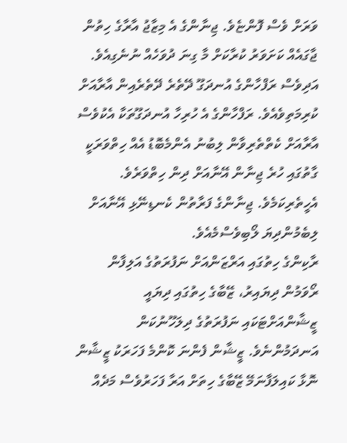ވަރަށް ވެސް ފޮންޏެވެ. ޖިނާންގެ އެ މިޒާޖު އާރާގެ ހިތުން ޖާގައެއް ކަށަވަރު ކުރާކަށް މާ ގިނަ ދުވަހެއް ނުނެގިއެވެ. އަދިވެސް ރަފްހާންގެ އުނދަގޫ ދޭތެރެ ދޭތެރެއިން އާރާއަށް ކުރިމަތިވެއެވެ. ރަފްހާންގެ އެ ހުރިހާ އުނދަގޫތަކާ އެކުވެސް އާރާއަށް ކެތްތެރިވާން ލިބުނު އެންމެބޮޑު އެއް ހިތްވަރަކީ ގާތުގައި ހުރެ ޖިނާން އޭނާއަށް ދިން ހިތްވަރެވެ. އެހީތެރިކަމެވެ. ޖިނާންގެ ފަރާތުން ކެނޑިނޭޅި އޭނާއަށް ލިބެމުންދިޔަ ލޯބިވެސްމެއެވެ.
ރާކިންގެ ހިތުގައި އަރްޒަންއަށް ނަފުރަތުގެ އަލިފާން ރޯވަމުން ދިޔައިރު، ޒޭބާގެ ހިތުގައި ދިޔައީ ޒީޝާންއަށްޓަކައި ނަފުރަތުގެ ދިލަހޫނުކަން އަނދަމުންނެވެ. ޒީޝާން ފެންނަ ކޮންމެ ފަހަރަކު ޒީޝާން ނޮޅާ ކައިލަފާނަމޭ ޒޭބާގެ ހިތަށް އަރާ ފަހަރުވެސް މަދެއް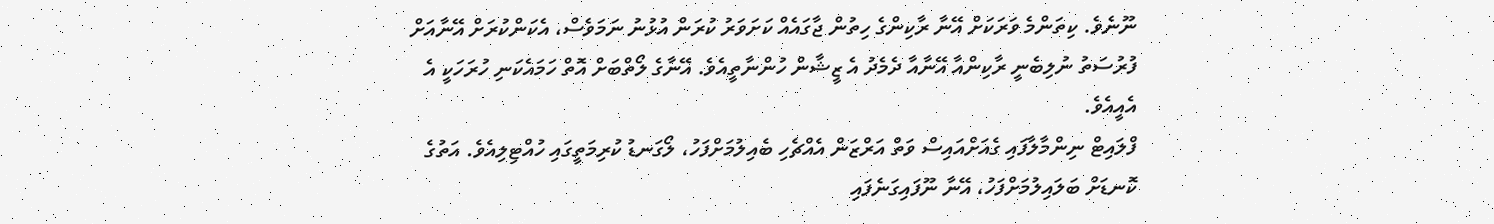ނޫނެވެ. ކިތަންމެ ވަރަކަށް އޭނާ ރާކިންގެ ހިތުން ޖާގައެއް ކަށަވަރު ކުރަން އުޅުނު ނަމަވެސް، އެކަންކުރަށް އޭނާއަށް ފުރުސަތު ނުލިބެނީ ރާކިންއާ އޭނާއާ ދެމެދު އެ ޒީޝާން ހުންނާތީއެވެ. އޭނާގެ ލޯތްބަށް އޮތް ހަމައެކަނި ހުރަހަކީ އެ އެއީއެވެ.
ފްލައިޓް ނިންމާލާފައި ގެއަށްއައިސް ވަތް އަރްޒަން އެއްޗެހި ބެއިލުމަށްފަހު، ލޯގަނޑު ކުރިމަތީގައި ހުއްޓިލިއެވެ. އަތުގެ ކޮނޑަށް ބަލައިލުމަށްފަހު، އޭނާ ނޫފައިގަނެފައި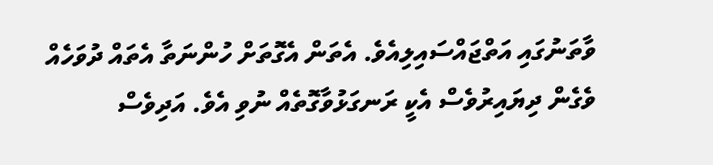ވާތަނުގައި އަތްޖައްސައިލިއެވެ. އެތަން އެގޮތަށް ހުންނަތާ އެތައް ދުވަހެއް ވެގެން ދިޔައިރުވެސް އެކީ ރަނގަޅުވާގޮތެއް ނުވި އެވެ. އަދިވެސް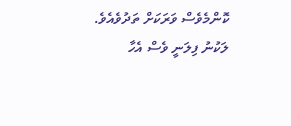ކޮންމެވެސް ވަރަކަށް ތަދުވެއެވެ. ލަކުނު ފިލަނީ ވެސް އެހާ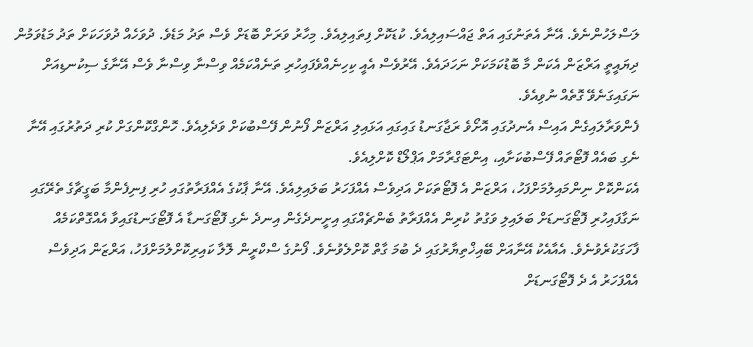ލަސްލަހުންނެވެ. އޭނާ އެތަނުގައި އަތް ޖައްސައިލިއެވެ. ކުޑަކޮށް ފިތައިލިއެވެ. މިހާރު ވަރަށް ބޮޑަށް ވެސް ތަދު މަޑެވެ. ދުވަހެއް ދުވަހަކަށް ތަދު މަޑުވަމުން ދިޔައީތީ އަރްޒަން އެކަން މާ ބޮޑުކަމަކަށް ނަހަދައެވެ. އޭރުވެސް އެއީ ކިހިނެއްވެފައިހުރި ތަނެއްކަމެއް ވިސްނާ ވިސްނާ ވެސް އޭނާގެ ސިކުނޑިއަށް ނަގައިގަނެވޭ ގޮތެއް ނުވިއެވެ.
ފެންވަރާލައިގެން އައިސް އެނދުގައި އޮށޯވެ ރަޖާގަނޑު ގައިގައި އަޅައިލި އަރްޒަން ފޯނުން ފޭސްބުކަށް ވަދެލިއެވެ. ހޮންގްކޮންގަށް ކުރި ދަތުރުގައި އޭނާ ނެގި ބައެއް ފޮޓޯތައް ފޭސްބުކަށާއި، އިންޓަގްރާމަށް އަޕްލޯޑް ކޮށްލިއެވެ.
އެކަންކޮށް ނިންމައިލުމަށްފަހު، އަރްޒަން އެ ފޮޓޯތަކަށް އަދިވެސް އެއްފަހަރު ބަލައިލިއެވެ. އޭނާ ޕާކުގެ އެއްފަރާތުގައި ހުރި ފިނިފެންމާ ބަގީޗާގެ ތެރޭގައި ނަގާފައިހުރި ފޮޓޯގަނޑަށް ބަލައިލި ވަގުތު ކުރިން އެއްފަރާތު ބެންޗެއްގައި އިށީނދެގެން އިނދެ ނެގި ފޮޓޯގަނޑާ އެ ފޮޓޯގަނޑުގައިވާ އެއްގޮތްކަމެއް ފާހަގަކުރެވުނެވެ. އެއާއެކު އޭނާއަށް ބޭއިޚްތިޔާރުގައި ދެ ބުމަ ގާތް ކޮށްލެވުނެވެ. ފޯނުގެ ސްކްރީން ލޮލާ ކައިރިކޮށްލުމަށްފަހު، އަރްޒަން އަދިވެސް އެއްފަހަރު އެ ދެ ފޮޓޯގަނޑަށް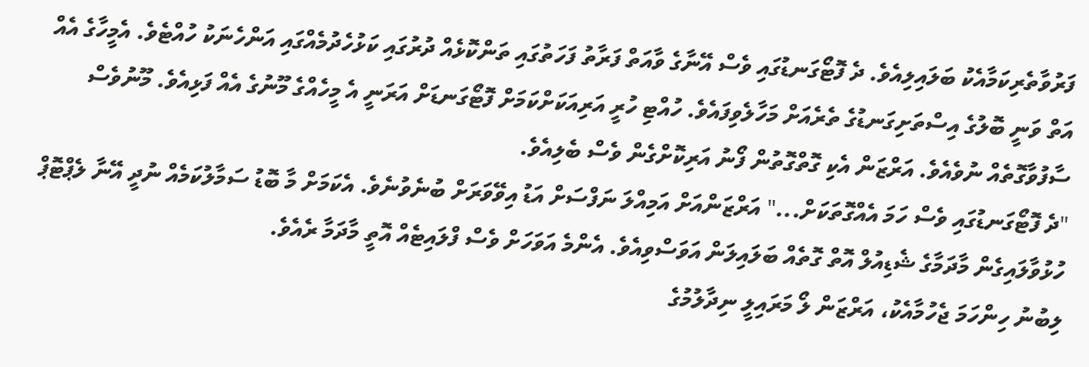ފަރުވާތެރިކަމާއެކު ބަލައިލިއެވެ. ދެ ފޮޓޯގަނޑުގައި ވެސް އޭނާގެ ވާއަތް ފަރާތު ފަހަތުގައި ތަންކޮޅެއް ދުރުގައި ކަޅުހެދުމެއްގައި އަންހެނަކު ހުއްޓެވެ. އެމީހާގެ އެއް އަތް ވަނީ ބޮލުގެ އިސްތަށިގަނޑުގެ ތެރެއަށް މަހާލެވިފައެވެ. ހުއްޓި ހުރީ އަރިއަކަށްކަމަށް ފޮޓޯގަނޑަށް އަރަނީ އެ މީހެއްގެ މޫނުގެ އެއް ފަޅިއެވެ. މޫނުވެސް ސާފުވާގޮތެއް ނުވެއެވެ. އަރްޒަން އެކި ގޮތްގޮތުން ފޯނު އަރިކޮށްގެން ވެސް ބެލިއެވެ.
"ދެ ފޮޓޯގަނޑުގައި ވެސް ހަމަ އެއްގޮތަކަށް..." އަރްޒަންއަށް އަމިއްލަ ނަފްސަށް އަޑު އިވޭވަރަށް ބުނެވުނެވެ. އެކަމަށް މާ ބޮޑު ސަމާލުކަމެއް ނުދީ އޭނާ ލެޕްޓޮޕް ހުޅުވާލައިގެން މާދަމާގެ ޝެޑިއުލް އޮތް ގޮތެއް ބަލައިލަން އަވަސްވިއެވެ. އެންމެ އަވަހަށް ވެސް ފްލައިޓެއް އޮތީ މާދަމާ ރެއެވެ.
ލިބުނު ހިންހަމަ ޖެހުމާއެކު، އަރްޒަން ލޯ މަރައިލީ ނިދާލުމުގެ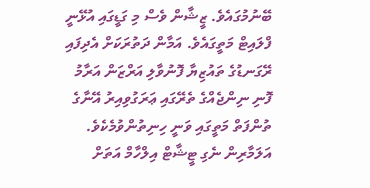ބޭނުމުގައެވެ. ޒީޝާން ވެސް މި ގަޑީގައި އުޅޭނީ ފްލައިޓް މަތީގައެވެ. އަމާން ދަތުރަކަށް އެދިފައި ރޭގަނޑުގެ ތައުޒިޔާ ފޮނުވާލި އަރްޒަން އަރާމު ފޮނި ނިންޖެއްގެ ތެރޭގައި ޢަރަގުވިއިރު އޭނާގެ ތުންފަތް މަތީގައި ވަނީ ހިނިތުންވުމެކެވެ.
އަލަމާރިން ނެގި ޓީޝާޓް އިލްހާމް އަތަށް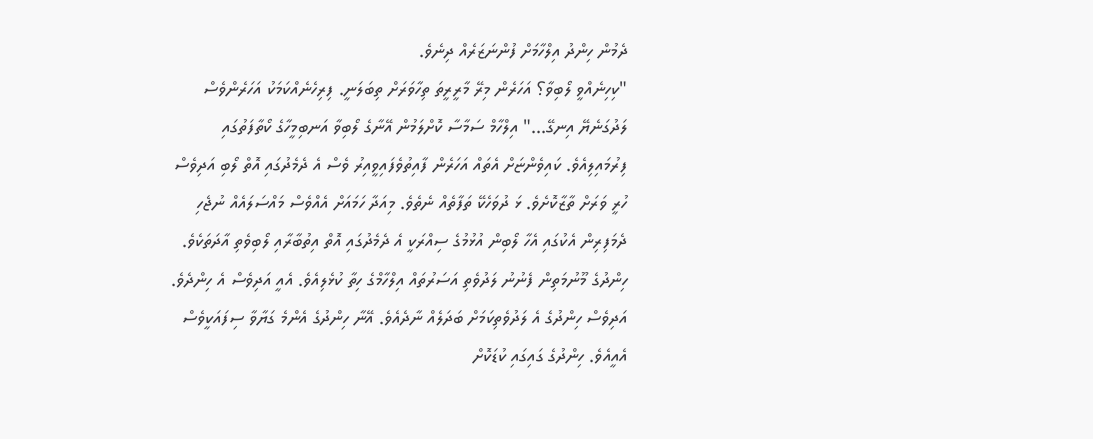ދެމުން ހިންދު އިލްހާމަށް ފުންނަޒަރެއް ދިނެވެ.
"ކިހިނެއްވީ ލޯބިވާ؟ އަހަރެން މިރޭ މާރީރީތަ ތިހާވަރަށް ތިބަލަނީ. ފިރިހެނެއްކަމަކު އަހަރެންވެސް ލަދުގަނެޔޭ އިނގޭ..." އިލްހާމް ސަމާސާ ކޮށްލަމުން އޭނާގެ ލޯބިވާ އަނބިމީހާގެ ކޯތާފަތުގައި ފިރުމައިލިއެވެ. ކައިވެންޏަށް އެތައް އަހަރެން ފާއިތުވެފައިވީއިރު ވެސް އެ ދެމެދުގައި އޮތް ލޯބި އަދިވެސް ހުރީ ވަރަށް ތާޒާކޮށެވެ. ޅަ ދުވަހެކޭ ތަފާތެއް ނެތެވެ. މިއަދާ ހަމައަށް އެއްވެސް މައްސަލައެއް ނުޖެހި ދެމަފިރިން އެކުގައި އެހާ ލޯބިން އުޅުމުގެ ސިއްރަކީ އެ ދެމެދުގައި އޮތް އިތުބާރާއި ލޯބިވެތި އާދަތަކެވެ. ހިންދުގެ މޫނުމަތިން ފެނުނު ލަދުވެތި އަސަރުތައް އިލްހާމްގެ ހިތާ ކުޅެލިއެވެ. އެއީ އަދިވެސް އެ ހިންދެވެ. އަދިވެސް ހިންދުގެ އެ ލަދުވެތިކަމަށް ބަދަލެއް ނާދެއެވެ. އޭނާ ހިންދުގެ އެންމެ ގަޔާވާ ސިފައަކީވެސް އެއީއެވެ. ހިންދުގެ ގައިގައި ކުޑަކޮށް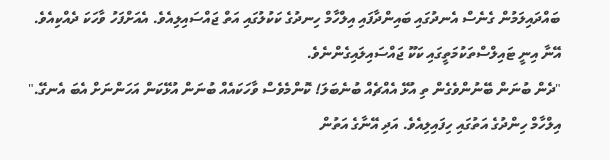ބައްދައިލަމުން ގެނެސް އެނދުގައި ބައިންދާފައި އިލްހާމް ހިނދުގެ ކަކުލުގައި އަތް ޖައްސައިލިއެވެ. އެއަށްފަހު ވާހަކަ ދެއްކިއެވެ. އޭނާ އިނީ ޓައިލްސްތަކުމަތީގައި ކަކޫ ޖައްސައިލައިގެންނެވެ.
"ދެން ބުނަން ބޭނުންވެގެން ތި އުޅޭ އެއްޗެއް ބުނެބަލަ! ކޮންމެވެސް ވާހަކައެއް ބުނަން އުޅޭކަން އަހަންނަށް އެބަ އެނގޭ." އިލްހާމް ހިންދުގެ އަތުގައި ހިފައިލިއެވެ. އަދި އޭނާގެ އަތުން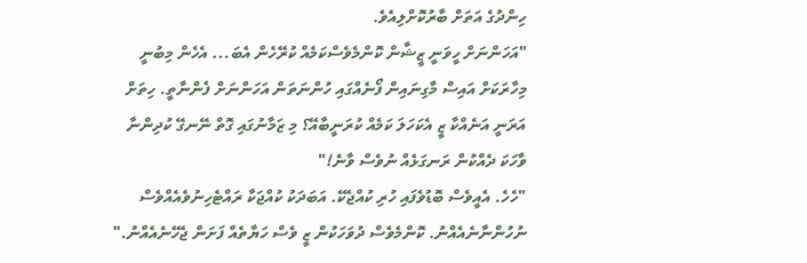ހިންދުގެ އަތަށް ބާރުކޮށްލިއެވެ.
"އަހަންނަށް ހީވަނީ ޒީޝާން ކޮންމެވެސްކަމެއް ކުރޭހެން އެބަ... އެހެން މިބުނީ މިހާރަކަށް އައިސް މާގިނައިން ފޯނެއްގައި ހުންނަތަން އަހަންނަށް ފެންނާތީ. ހިތަށް އަރަނީ އަނެއްކާ ޒީ އެކަހަލަ ކަމެއް ކުރަނީބާއޭ؟ މި ޒަމާނުގައި ގޮތް ނޭނގޭ ކުދިންނާ ވާހަކަ ދެއްކުން ރަނގަޅެއް ނުވެސް ވާނެ!"
"ހެހެ. އެއީވެސް ބޮޑުވެފައި ހުރި ކުއްޖެކޭ. އަބަދަކު ކުއްޖަކާ ރައްޓެހިނުވެއެއްވެސް ނުހުންނާނެއެއްނު. ކޮންމެވެސް ދުވަހަކުން ޒީ ވެސް ހަޔާތެއް ފަށަން ޖެހޭނެއެއްނު."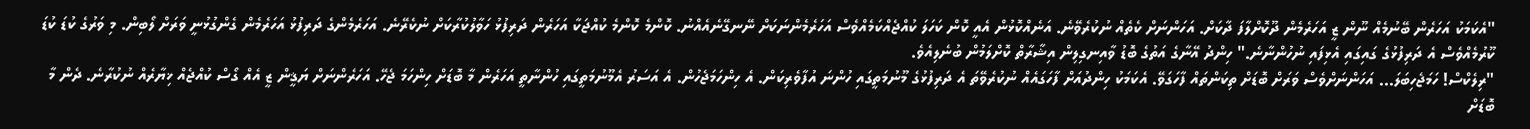"އެކަމަކު އަހަރެން ބޭނުމެއް ނޫން ޒީ އަހަރެމެން ދޫކޮށްލާފަ ދާކަށް. އަހަންނަށް ކެތެއް ނުކުރެވޭނެ. އަނެއްކޮޅުން އެއީ ކޮން ކަހަލަ ކުއްޖެއްކަމެއްވެސް އަހަރެމެންނަކަށް ނޭނގޭނެއެއްނު. ކޮންމެ ކޮންމެ ކުއްޖަކާ އަހަރެން ދަރިފުޅު ހަވާލުކުރާކަށް ނުކެރޭނެ. އަހަރެމެންގެ ދަރިފުޅު އަހަރެމެން ގެންގުޅުނީ ވަރަށް ލޯބިން. މި ވަރުގެ ކުޑަ ކުޑަ ކޫރުމެއްވެސް އެ ދަރިފުޅުގެ ގައިގައި އެޅިފައި ނުހުންނާނެ." ހިންދު އޭނާގެ އަތުގެ ބޮޑު ވާއިނގިލިން އިޝާރާތް ކޮށްލަމުން ބުނެލިއެވެ.
"ރިލެކްސް! ހަމަޖެހިބަލަ... އަހަންނަށްވެސް ވަރަށް ބޮޑަށް ތިކަންތައް ފާހަގަވޭ. އެކަމަކު ހިންދުއަށް ފާހަގައެއް ނުކުރެވޭތަ އެ ދަރިފުޅުގެ މޫނުމަތީގައި ހުންނަ އުފާވެރިކަން. އެ ހިންހަމަޖެހުން. އެ އަސަރު އެމޫނުމަތީގައި ހުންނާތީ އަހަރެން މާ ބޮޑަށް ހިންހަމަ ޖެހޭ. އަހަރެންނަށް ޔަޤީން ޒީ އެއް ގޯސް ކުއްޖެއް ޚިޔާރެއް ނުކުރާނެ. ދެން މާ ބޮޑަށް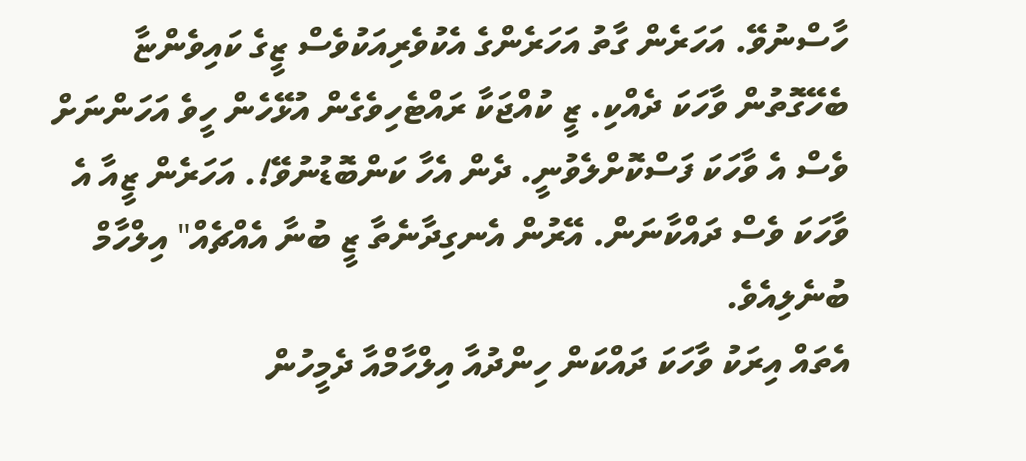ހާސްނުވޭ. އަހަރެން ގާތު އަހަރެންގެ އެކުވެރިއަކުވެސް ޒީގެ ކައިވެންޏާ ބެހޭގޮތުން ވާހަކަ ދެއްކި. ޒީ ކުއްޖަކާ ރައްޓެހިވެގެން އުޅޭހެން ހީވެ އަހަންނަށް ވެސް އެ ވާހަކަ ފަސްކޮށްލެވުނީ. ދެން އެހާ ކަންބޮޑުނުވޭ!. އަހަރެން ޒީއާ އެ ވާހަކަ ވެސް ދައްކާނަން. އޭރުން އެނގިދާނެތާ ޒީ ބުނާ އެއްޗެއް" އިލްހާމް ބުނެލިއެވެ.
އެތައް އިރަކު ވާހަކަ ދައްކަން ހިންދުއާ އިލްހާމްއާ ދެމީހުން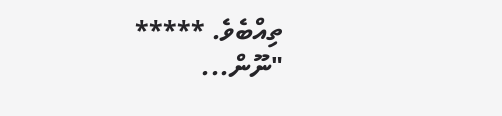ތިއްބެވެ. *****
"ނޫން...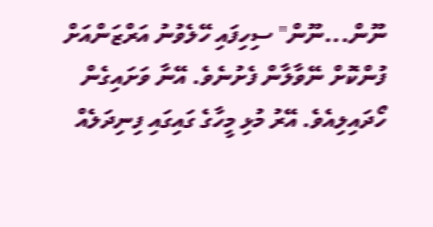ނޫން...ނޫން" ސިހިފައި ހޭލެވުނު އަރްޒަންއަށް ފުންކޮށް ނޭވާލާން ފެށުނެވެ. އޭނާ ވަށައިގެން ހޯދައިލިއެވެ. އޭރު މުޅި މީހާގެ ގައިގައި ފިނިދަލެއް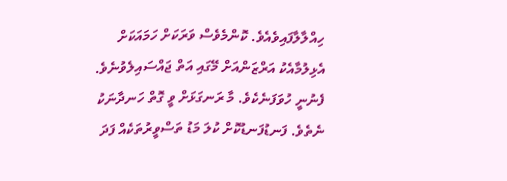ހިއްލާލާފައިވެއެވެ. ކޮންމެވެސް ވަރަކަށް ހަމައަކަށް އެޅިލުމާއެކު އަރްޒަންއަށް މޭގައި އަތް ޖައްސައިލެވުނެވެ. ފެނުނީ ހުވަފަނެކެވެ. މާ ރަނގަޅަށް ވީ ގޮތް ހަނދާނަކު ނެތެވެ. ފަނޑުފަނޑުކޮށް ކުލަ މަޑު ތަސްވީރުތަކެއް ފަދަ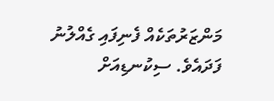މަންޒަރުތަކެއް ފެނިފައި ގެއްލުނު ފަދައެވެ. ސިކުނޑިއަށް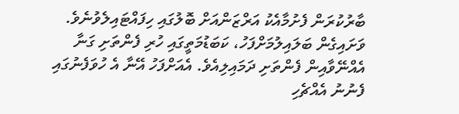ބާރުކުރަން ފެށުމާއެކު އަރްޒަންއަށް ބޮލުގައި ހިފައްޓައިލެވުނެވެ.
ވަށައިގެން ބަލައިލުމަށްފަހު، ކަބަޑުމަތީގައި ހުރި ފެންތަށި ގަނާ އެއްނޭވާއިން ފެންތަށި ދަމައިލިއެވެ. އެއަށްފަހު އޭނާ އެ ހުވަފެނުގައި ފެނުނު އެއްޗެހި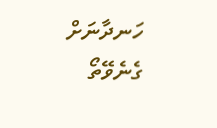ހަނދާނަށް ގެނެވޭތޯ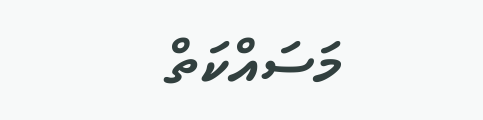މަސައްކަތް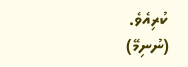ކުރިއެވެ.
(ނުނިމޭ)